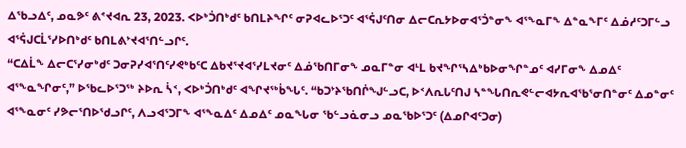ᐃᖃᓗᐃᑦ, ᓄᓇᕗᑦ ᕕᕝᔪᐊᕆ 23, 2023. ᐸᐅᒃᑑᑎᒃᑯᑦ ᑲᑎᒪᔨᖏᑦ ᓂᕈᐊᓚᐅᕐᑐᑦ ᐊᕐᕌᒍᑦᑎᓂ ᐃᓕᑕᕆᔭᐅᓂᐊᕐᑑᓐᓂᖕ ᐊᕐᖕᓇᒥᖕ ᐃᓐᓇᖕᒥᑦ ᐃᓅᓱᑦᑐᒥᓪᓗ ᐊᕐᕌᒍᑕᒫᕐᓯᐅᑎᒃᑯᑦ ᑲᑎᒪᕕᔾᔪᐊᕐᑎᓪᓗᒋᑦ.
“ᑕᐃᒫᖕ ᐃᓕᑕᕐᓯᓂᒃᑯᑦ ᑐᓂᕈᓯᐊᕐᑎᑦᓯᕙᒃᑲᑦᑕ ᐃᑲᔪᕐᔪᐊᕐᓯᒪᔪᓂᑦ ᐃᓅᖃᑎᒥᓂᖕ ᓄᓇᒥᓐᓂ ᐊᒻᒪ ᑲᔪᖏᕐᓴᐃᒃᑲᐅᓂᖏᓐᓄᑦ ᐊᓯᒥᓂᖕ ᐃᓄᐃᑦ ᐊᕐᖕᓇᖏᓂᑦ,” ᐅᖃᓚᐅᕐᑐᖅ ᔨᐅᕆ ᓵᑉ, ᐸᐅᒃᑑᑎᒃᑯᑦ ᐊᖏᔪᖅᑳᖓᑦ. “ᑲᑐᔾᔨᖃᑎᒌᖑᓪᓗᑕ, ᐅᑉᐱᕆᒐᑦᑎᒍ ᓴᓐᖓᑎᕆᕙᓪᓕᐊᔭᕆᐊᖃᕐᓂᑎᓐᓂᑦ ᐃᓄᓐᓂᑦ ᐊᕐᖕᓇᓂᑦ ᓯᕗᓕᕐᑎᐅᖁᓗᒋᑦ, ᐱᓗᐊᕐᑐᒥᖕ ᐊᕐᖕᓇᐃᑦ ᐃᓄᐃᑦ ᓄᓇᖓᓂ ᖃᓪᓗᓈᓂᓗ ᓄᓇᖃᐅᕐᑐᑦ (ᐃᓄᒋᐊᑦᑐᓂ)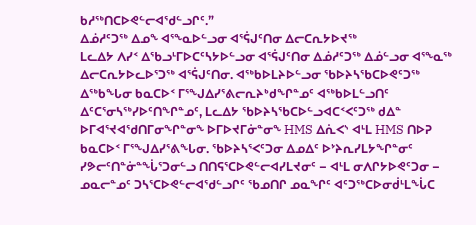ᑲᓱᖅᑎᑕᐅᕙᓪᓕᐊᖁᓪᓗᒋᑦ.”
ᐃᓅᓱᑦᑐᖅ ᐃᓄᖕ ᐊᕐᖕᓇᐅᓪᓗᓂ ᐊᕐᕌᒍᑦᑎᓂ ᐃᓕᑕᕆᔭᐅᔪᖅ
ᒪᓚᐃᔭ ᐱᓯᑉ ᐃᖃᓗᒻᒥᐅᑕᑦᓴᔭᐅᓪᓗᓂ ᐊᕐᕌᒍᑦᑎᓂ ᐃᓅᓱᑦᑐᖅ ᐃᓅᓪᓗᓂ ᐊᕐᖕᓇᖅ ᐃᓕᑕᕆᔭᐅᓚᐅᕐᑐᖅ ᐊᕐᕌᒍᑦᑎᓂ. ᐊᖅᑲᐅᒪᔨᐅᓪᓗᓂ ᖃᐅᔨᓴᖃᑕᐅᕙᑦᑐᖅ ᐃᖅᑲᖓᓂ ᑲᓇᑕᐅᑉ ᒥᕐᖑᐃᓯᕐᕕᓕᕆᔨᒃᑯᖏᓐᓄᑦ ᐊᖅᑲᐅᒪᓪᓗᑎᑦ ᐃᑦᑕᕐᓂᓴᖅᓯᐅᑦᑎᖏᓐᓄᑦ, ᒪᓚᐃᔭ ᖃᐅᔨᓴᖃᑕᐅᓪᓗᐊᑕᑉᐸᑦᑐᖅ ᑯᐃᓐ ᐅᒥᐊᕐᔪᐊᖁᑎᒥᓂᖏᓐᓂᖕ ᐅᒥᐅᔪᒥᓃᓐᓂᖕ HMS ᐃᕇᐸᔅ ᐊᒻᒪ HMS ᑎᐅᕈ ᑲᓇᑕᐅᑉ ᒥᕐᖑᐃᓯᕐᕕᖓᓂ. ᖃᐅᔨᓴᕐᐸᑦᑐᓂ ᐃᓄᐃᑦ ᐅᔾᔨᕆᓯᒪᔭᖏᓐᓂᑦ ᓯᕗᓕᑦᑎᓐᓃᓐᖔᕐᑐᓂᓪᓗ ᑎᑎᕋᕐᑕᐅᕙᓪᓕᐊᓯᒪᔪᓂᑦ − ᐊᒻᒪ ᓂᐱᒋᔭᐅᕙᑦᑐᓂ − ᓄᓇᓕᓐᓄᑦ ᑐᓴᕐᑕᐅᕙᓪᓕᐊᖁᓪᓗᒋᑦ ᖃᓄᑎᒋ ᓄᓇᖏᑦ ᐊᑦᑐᖅᑕᐅᓂᑰᒻᒪᖔᑕ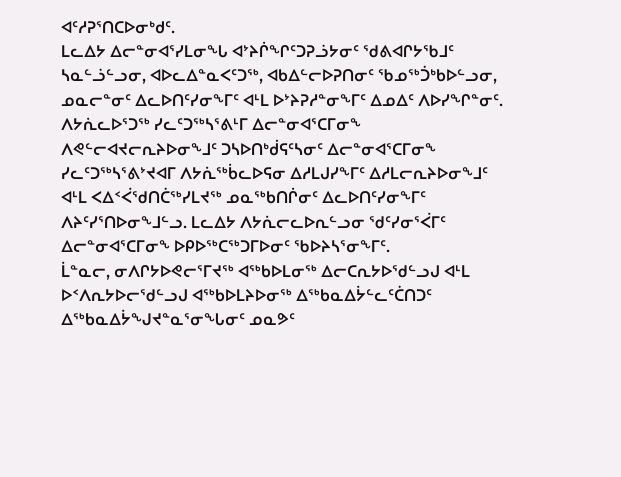ᐊᑦᓱᕈᕐᑎᑕᐅᓂᒃᑯᑦ.
ᒪᓚᐃᔭ ᐃᓕᓐᓂᐊᕐᓯᒪᓂᖓ ᐊᔾᔨᒌᖏᑦᑐᕈᓘᔭᓂᑦ ᖁᕕᐊᒋᔭᖃᒧᑦ ᓴᓇᓪᓘᓪᓗᓂ, ᐊᐅᓚᐃᓐᓇᐸᑦᑐᖅ, ᐊᑲᐃᓪᓕᐅᕈᑎᓂᑦ ᖃᓄᖅᑑᒃᑲᐅᓪᓗᓂ, ᓄᓇᓕᓐᓂᑦ ᐃᓚᐅᑎᑦᓯᓂᖕᒥᑦ ᐊᒻᒪ ᐅᔾᔨᕈᓱᓐᓂᖕᒥᑦ ᐃᓄᐃᑦ ᐱᐅᓯᖏᓐᓂᑦ. ᐱᔭᕇᓚᐅᕐᑐᖅ ᓯᓚᑦᑐᖅᓴᕐᕕᒻᒥ ᐃᓕᓐᓂᐊᕐᑕᒥᓂᖕ ᐱᕙᓪᓕᐊᔪᓕᕆᔨᐅᓂᖕᒧᑦ ᑐᓴᐅᑎᒃᑰᕋᑦᓴᓂᑦ ᐃᓕᓐᓂᐊᕐᑕᒥᓂᖕ ᓯᓚᑦᑐᖅᓴᕐᕕᔾᔪᐊᒥ ᐱᔭᕇᖅᑳᓚᐅᕋᓂ ᐃᓱᒪᒍᓯᖕᒥᑦ ᐃᓱᒪᓕᕆᔨᐅᓂᖕᒧᑦ ᐊᒻᒪ ᐸᐃᑉᐹᖁᑎᑖᖅᓯᒪᔪᖅ ᓄᓇᖅᑲᑎᒌᓂᑦ ᐃᓚᐅᑎᑦᓯᓂᖕᒥᑦ ᐱᔨᑦᓯᕐᑎᐅᓂᖕᒧᓪᓗ. ᒪᓚᐃᔭ ᐱᔭᕇᓕᓚᐅᕆᓪᓗᓂ ᖁᑦᓯᓂᕐᐹᒥᑦ ᐃᓕᓐᓂᐊᕐᑕᒥᓂᖕ ᐅᑭᐅᖅᑕᖅᑐᒥᐅᓂᑦ ᖃᐅᔨᓴᕐᓂᖕᒥᑦ.
ᒫᓐᓇᓕ, ᓂᐱᒋᔭᐅᕙᓕᕐᒥᔪᖅ ᐊᖅᑲᐅᒪᓂᖅ ᐃᓕᑕᕆᔭᐅᖁᓪᓗᒍ ᐊᒻᒪ ᐅᑉᐱᕆᔭᐅᓕᖁᓪᓗᒍ ᐊᖅᑲᐅᒪᔨᐅᓂᖅ ᐃᖅᑲᓇᐃᔮᓪᓚᑦᑖᑎᑐᑦ ᐃᖅᑲᓇᐃᔮᖑᔪᓐᓇᕐᓂᖓᓂᑦ ᓄᓇᕗᑦ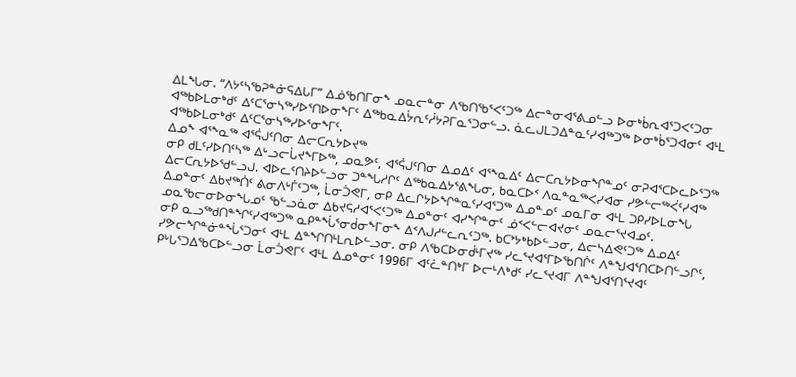ᐃᒪᖓᓂ. “ᐱᔭᑦᓴᖃᕈᓐᓃᕋᐃᒐᒥ” ᐃᓅᖃᑎᒥᓂᖕ ᓄᓇᓕᓐᓂ ᐱᖃᑎᖃᕐᐸᑦᑐᖅ ᐃᓕᓐᓂᐊᕐᕕᓄᓪᓗ ᐅᓂᒃᑳᕆᐊᕐᑐᐸᑦᑐᓂ ᐊᖅᑲᐅᒪᓂᒃᑯᑦ ᐃᑦᑕᕐᓂᓴᖅᓯᐅᕐᑎᐅᓂᖕᒥᑦ ᐃᖅᑲᓇᐃᔮᕆᑦᓲᔭᕈᒥᓇᕐᑐᓂᓪᓗ. ᓈᓚᒍᒪᑐᐃᓐᓇᑦᓯᐊᖅᑐᖅ ᐅᓂᒃᑳᕐᑐᐊᓂᑦ ᐊᒻᒪ ᐊᖅᑲᐅᒪᓂᒃᑯᑦ ᐃᑦᑕᕐᓂᓴᖅᓯᐅᕐᓂᖕᒥᑦ.
ᐃᓄᖕ ᐊᕐᖕᓇᖅ ᐊᕐᕌᒍᑦᑎᓂ ᐃᓕᑕᕆᔭᐅᔪᖅ
ᓂᑭ ᑯᒪᑦᓯᐅᑎᑦᓴᖅ ᐃᒡᓗᓕᒑᔪᖕᒥᐅᖅ, ᓄᓇᕗᑦ, ᐊᕐᕌᒍᑦᑎᓂ ᐃᓄᐃᑦ ᐊᕐᖕᓇᐃᑦ ᐃᓕᑕᕆᔭᐅᓂᖏᓐᓄᑦ ᓂᕈᐊᕐᑕᐅᓚᐅᕐᑐᖅ ᐃᓕᑕᕆᔭᐅᖁᓪᓗᒍ. ᐊᐅᓚᑦᑎᔨᐅᓪᓗᓂ ᑐᓐᖓᓱᒋᑦ ᐃᖅᑲᓇᐃᔭᕐᕕᖓᓂ, ᑲᓇᑕᐅᑉ ᐱᓇᓐᓇᖅᐸᓯᐊᓂ ᓯᕗᓪᓕᖅᐹᑦᓯᐊᖅ ᐃᓄᓐᓂᑦ ᐃᑲᔪᖅᑏᑦ ᕕᓂᐱᒡᒦᑦᑐᖅ, ᒫᓂᑑᕙᒥ, ᓂᑭ ᐃᓚᒋᔭᐅᖏᓐᓇᑦᓯᐊᕐᑐᖅ ᐃᓄᓐᓄᑦ ᓄᓇᒥᓂ ᐊᒻᒪ ᑐᑭᓯᐅᒪᓂᖓ ᓄᓇᖃᓕᓂᐅᓂᖓᓄᑦ ᖃᓪᓗᓈᓂ ᐃᑲᔪᕋᓱᐊᕐᐸᑦᑐᖅ ᐃᓄᓐᓂᑦ ᐊᓯᖏᓐᓂᑦ ᓅᑉᐸᓪᓕᐊᔪᓂᑦ ᓄᓇᓕᕐᔪᐊᓄᑦ.
ᓂᑭ ᓇᓗᖅᑯᑎᓐᖏᑦᓯᐊᖅᑐᖅ ᓇᑭᓐᖔᕐᓂᑰᓂᖕᒥᓂᖕ ᐃᑉᐱᒍᓱᓪᓚᕆᑦᑐᖅ. ᑲᑕᔾᔭᒃᑲᐅᓪᓗᓂ, ᐃᓕᓴᐃᕙᑦᑐᖅ ᐃᓄᐃᑦ ᓯᕗᓕᖏᓐᓃᓐᖔᕐᑐᓂᑦ ᐊᒻᒪ ᐃᓐᖏᑎᒻᒪᕆᐅᓪᓗᓂ. ᓂᑭ ᐱᖃᑕᐅᓂᑰᒻᒥᔪᖅ ᓯᓚᕐᔪᐊᕐᒥᐅᖃᑎᒌᑦ ᐱᓐᖑᐊᕐᑎᑕᐅᑎᓪᓗᒋᑦ, ᑭᒡᒐᕐᑐᐃᖃᑕᐅᓪᓗᓂ ᒫᓂᑑᕙᒥᑦ ᐊᒻᒪ ᐃᓄᓐᓂᑦ 1996ᒥ ᐊᑦᓛᓐᑎᒃᒥ ᐅᓕᒻᐱᒃᑯᑦ ᓯᓚᕐᔪᐊᒥ ᐱᓐᖑᐊᕐᑎᕐᔪᐊᑦ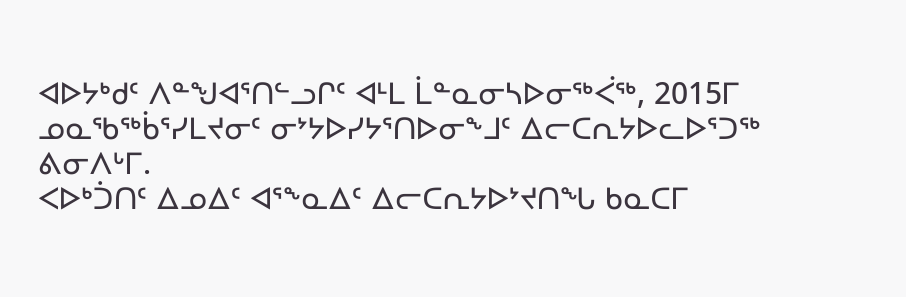ᐊᐅᔭᒃᑯᑦ ᐱᓐᖑᐊᕐᑎᓪᓗᒋᑦ ᐊᒻᒪ ᒫᓐᓇᓂᓴᐅᓂᖅᐹᖅ, 2015ᒥ ᓄᓇᖃᖅᑳᕐᓯᒪᔪᓂᑦ ᓂᔾᔭᐅᓯᔭᕐᑎᐅᓂᖕᒧᑦ ᐃᓕᑕᕆᔭᐅᓚᐅᕐᑐᖅ ᕕᓂᐱᒡᒥ.
ᐸᐅᒃᑑᑎᑦ ᐃᓄᐃᑦ ᐊᕐᖕᓇᐃᑦ ᐃᓕᑕᕆᔭᐅᔾᔪᑎᖓ ᑲᓇᑕᒥ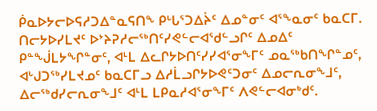ᑮᓇᐅᔭᓕᐅᕋᓱᑐᐃᓐᓇᕋᑎᖕ ᑭᒡᒐᕐᑐᐃᔩᑦ ᐃᓄᓐᓂᑦ ᐊᕐᖕᓇᓂᑦ ᑲᓇᑕᒥ. ᑎᓕᔭᐅᓯᒪᔪᑦ ᐅᔾᔨᕈᓱᓕᖅᑎᑦᓯᕙᓪᓕᐊᖁᓪᓗᒋᑦ ᐃᓄᐃᑦ ᑭᓐᖒᒪᔭᖏᓐᓂᑦ, ᐊᒻᒪ ᐃᓚᒋᔭᐅᑎᑦᓯᓯᐊᕐᓂᖕᒥᑦ ᓄᓇᖅᑲᑎᖏᓐᓄᑦ, ᐊᒡᒍᑐᖅᓯᒪᔪᓄᑦ ᑲᓇᑕᒥᓗ ᐃᓱᒫᓗᒋᔭᐅᕙᑦᑐᓂᑦ ᐃᓄᓕᕆᓂᖕᒧᑦ, ᐃᓕᖅᑯᓯᓕᕆᓂᖕᒧᑦ ᐊᒻᒪ ᒪᑭᓇᓱᐊᕐᓂᖕᒥᑦ ᐱᕙᓪᓕᐊᓂᒃᑯᑦ.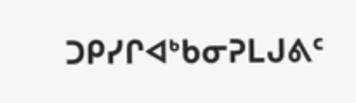ᑐᑭᓯᒋᐊᒃᑲᓂᕈᒪᒍᕕᑦ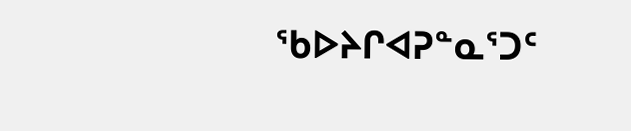ᖃᐅᔨᒋᐊᕈᓐᓇᕐᑐᑦ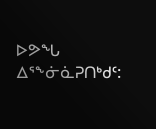ᐅᕗᖓ ᐃᕐᖕᓃᓈᕈᑎᒃᑯᑦ: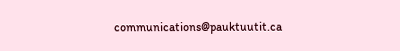communications@pauktuutit.ca